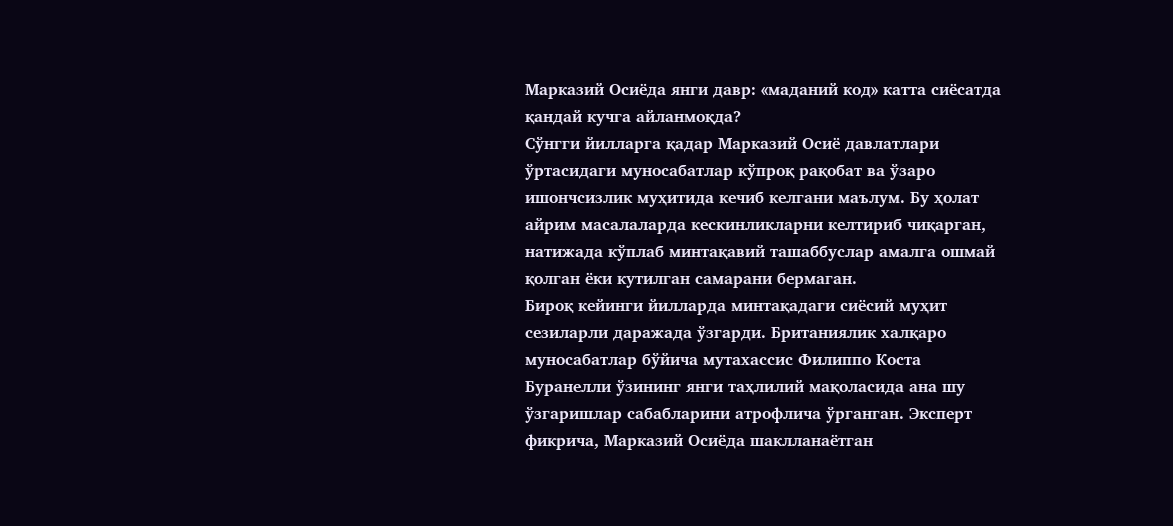Марказий Осиёда янги давр: «маданий код» катта сиёсатда қандай кучга айланмоқда?
Сўнгги йилларга қадар Марказий Осиё давлатлари ўртасидаги муносабатлар кўпроқ рақобат ва ўзаро ишончсизлик муҳитида кечиб келгани маълум. Бу ҳолат айрим масалаларда кескинликларни келтириб чиқарган, натижада кўплаб минтақавий ташаббуслар амалга ошмай қолган ёки кутилган самарани бермаган.
Бироқ кейинги йилларда минтақадаги сиёсий муҳит сезиларли даражада ўзгарди. Британиялик халқаро муносабатлар бўйича мутахассис Филиппо Коста Буранелли ўзининг янги таҳлилий мақоласида ана шу ўзгаришлар сабабларини атрофлича ўрганган. Эксперт фикрича, Марказий Осиёда шаклланаётган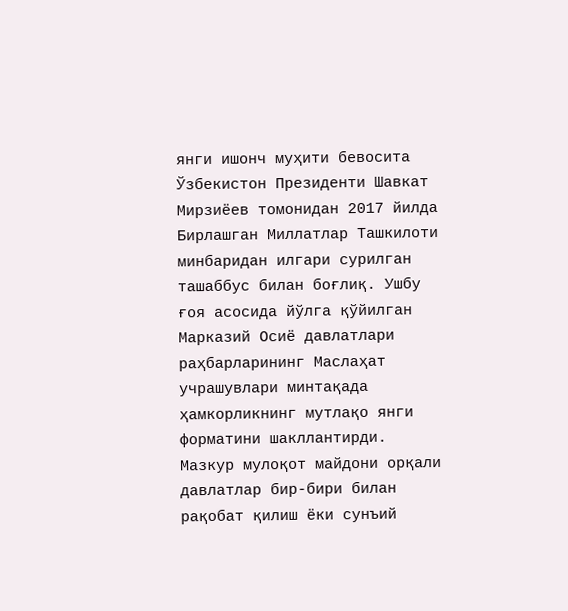янги ишонч муҳити бевосита Ўзбекистон Президенти Шавкат Мирзиёев томонидан 2017 йилда Бирлашган Миллатлар Ташкилоти минбаридан илгари сурилган ташаббус билан боғлиқ. Ушбу ғоя асосида йўлга қўйилган Марказий Осиё давлатлари раҳбарларининг Маслаҳат учрашувлари минтақада ҳамкорликнинг мутлақо янги форматини шакллантирди.
Мазкур мулоқот майдони орқали давлатлар бир-бири билан рақобат қилиш ёки сунъий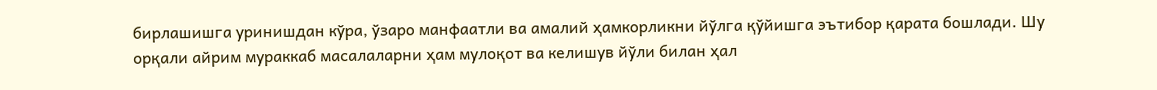бирлашишга уринишдан кўра, ўзаро манфаатли ва амалий ҳамкорликни йўлга қўйишга эътибор қарата бошлади. Шу орқали айрим мураккаб масалаларни ҳам мулоқот ва келишув йўли билан ҳал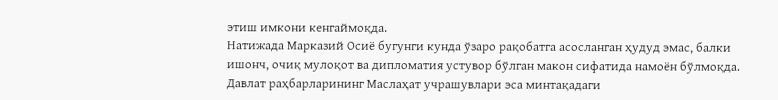этиш имкони кенгаймоқда.
Натижада Марказий Осиё бугунги кунда ўзаро рақобатга асосланган ҳудуд эмас, балки ишонч, очиқ мулоқот ва дипломатия устувор бўлган макон сифатида намоён бўлмоқда. Давлат раҳбарларининг Маслаҳат учрашувлари эса минтақадаги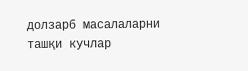долзарб масалаларни ташқи кучлар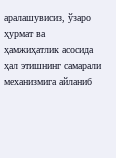аралашувисиз, ўзаро ҳурмат ва ҳамжиҳатлик асосида ҳал этишнинг самарали механизмига айланиб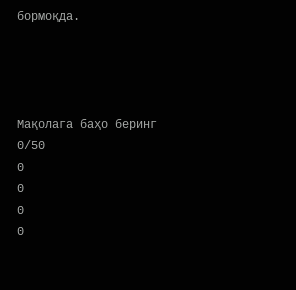бормоқда.




Mақолага баҳо беринг
0/50
0
0
0
0